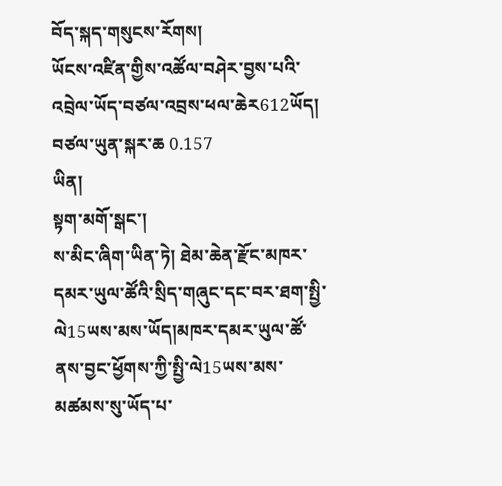བོད་སྐད་གསུངས་རོགས།
ཡོངས་འཛིན་གྱིས་འཚོལ་བཤེར་བྱས་པའི་འབྲེལ་ཡོད་བཙལ་འབྲས་ཕལ་ཆེར612ཡོད། བཙལ་ཡུན་སྐར་ཆ 0.157
ཡིན།
སྟག་མགོ་སྒང་།
ས་མིང་ཞིག་ཡིན་ཏེ། ཐེམ་ཆེན་རྫོང་མཁར་དམར་ཡུལ་ཚོའི་སྲིད་གཞུང་དང་བར་ཐག་སྤྱི་ལེ15ཡས་མས་ཡོད།མཁར་དམར་ཡུལ་ཚོ་ནས་བྱང་ཕྱོགས་ཀྱི་སྤྱི་ལེ15ཡས་མས་མཚམས་སུ་ཡོད་པ་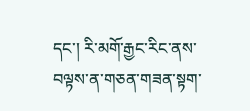དང་། རི་མགོ་རྒྱང་རིང་ནས་བལྟས་ན་གཅན་གཟན་སྟག་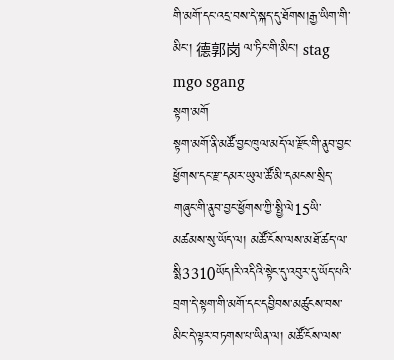གི་མགོ་དང་འདྲ་བས་དེ་སྐད་དུ་ཐོགས།རྒྱ་ཡིག་གི་མིང་། 德郭岗 ལ་ཏིང་གི་མིང་། stag mgo sgang
སྟག་མགོ
སྟག་མགོ་ནི་མཚོ་བྱང་ཁུལ་མདོ་ལ་རྫོང་གི་ནུབ་བྱང་ཕྱོགས་དང་རྫ་དམར་ཡུལ་ཚོ་མི་དམངས་སྲིད་གཞུང་གི་ནུབ་བྱང་ཕྱོགས་ཀྱི་སྤྱི་ལེ15ཡི་མཚམས་སུ་ཡོད་ལ། མཚོ་ངོས་ལས་མཐོ་ཚད་ལ་སྨི3310ཡོད།རི་འདིའི་སྟེང་དུ་འབུར་དུ་ཡོད་པའི་བྲག་དེ་སྟག་གི་མགོ་དང་དབྱིབས་མཚུངས་བས་མིང་དེ་ལྟར་བཏགས་པ་ཡིན་ལ། མཚོ་ངོས་ལས་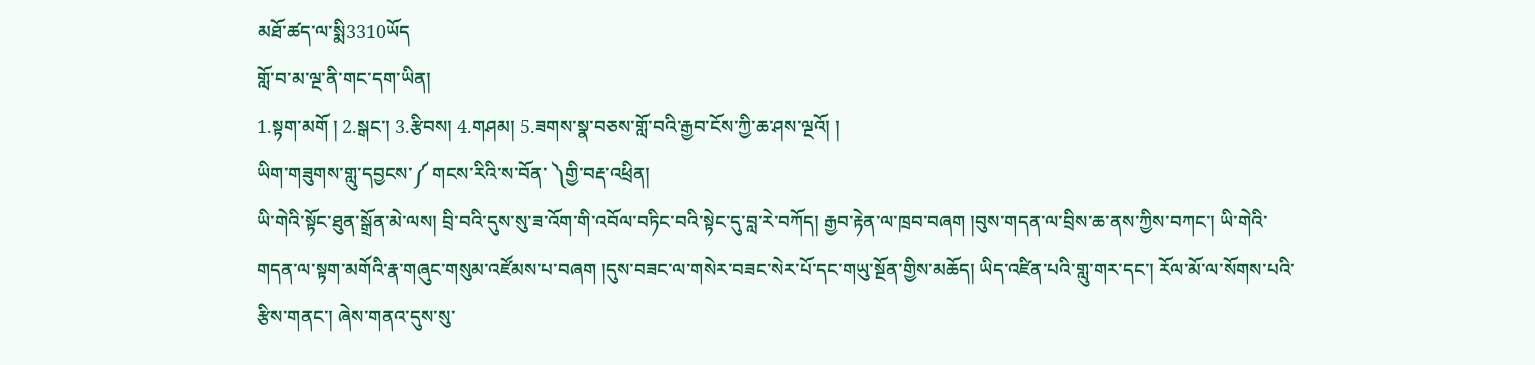མཐོ་ཚད་ལ་སྨི3310ཡོད
གློ་བ་མ་ལྔ་ནི་གང་དག་ཡིན།
1.སྟག་མགོ ། 2.སྒང་། 3.རྩིབས། 4.གཤམ། 5.ཟགས་སྣ་བཅས་གློ་བའི་རྒྱབ་ངོས་ཀྱི་ཆ་ཤས་ལྔའོ། །
ཡིག་གཟུགས་གླུ་དབྱངས་༼ གངས་རིའི་ས་བོན་ ༽གྱི་བརྡ་འཕྲིན།
ཡི་གེའི་སྟོང་ཐུན་སྒྲོན་མེ་ལས། བྲི་བའི་དུས་སུ་ཟ་འོག་གི་འབོལ་བཏིང་བའི་སྟེང་དུ་བླ་རེ་བཀོད། རྒྱབ་རྟེན་ལ་ཁྲབ་བཞག །བུས་གདན་ལ་བྲིས་ཆ་ནས་ཀྱིས་བཀང་། ཡི་གེའི་གདན་ལ་སྟག་མགོའི་རྣ་གཞུང་གསུམ་འཛོམས་པ་བཞག །དུས་བཟང་ལ་གསེར་བཟང་སེར་པོ་དང་གཡུ་སྔོན་གྱིས་མཆོད། ཡིད་འཛིན་པའི་གླུ་གར་དང་། རོལ་མོ་ལ་སོགས་པའི་རྩིས་གནང་། ཞེས་གནའ་དུས་སུ་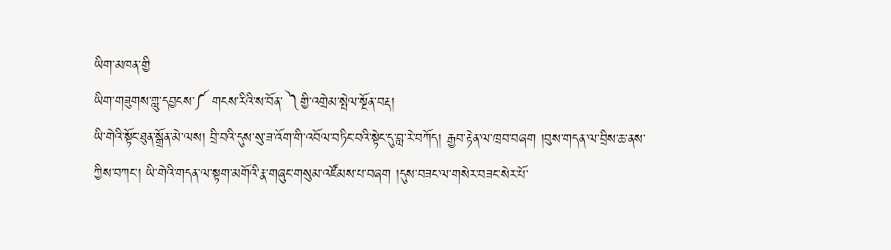ཡིག་མཁན་གྱི
ཡིག་གཟུགས་གླུ་དབྱངས་༼ གངས་རིའི་ས་བོན་ ༽གྱི་འགྲེམ་སྤེལ་སྔོན་བརྡ།
ཡི་གེའི་སྟོང་ཐུན་སྒྲོན་མེ་ལས། བྲི་བའི་དུས་སུ་ཟ་འོག་གི་འབོལ་བཏིང་བའི་སྟེང་དུ་བླ་རེ་བཀོད། རྒྱབ་རྟེན་ལ་ཁྲབ་བཞག །བུས་གདན་ལ་བྲིས་ཆ་ནས་ཀྱིས་བཀང་། ཡི་གེའི་གདན་ལ་སྟག་མགོའི་རྣ་གཞུང་གསུམ་འཛོམས་པ་བཞག །དུས་བཟང་ལ་གསེར་བཟང་སེར་པོ་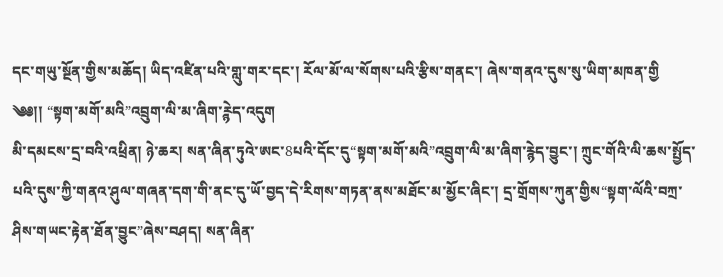དང་གཡུ་སྔོན་གྱིས་མཆོད། ཡིད་འཛིན་པའི་གླུ་གར་དང་། རོལ་མོ་ལ་སོགས་པའི་རྩིས་གནང་། ཞེས་གནའ་དུས་སུ་ཡིག་མཁན་གྱི
༄༅།། “སྟག་མགོ་མའི”འབྲུག་ལི་མ་ཞིག་ཪྙེད་འདུག
མི་དམངས་དྲ་བའི་འཕྲིན། ཉེ་ཆར། སན་ཞིན་ཏུའེ་ཨང་8པའི་དོང་དུ“སྟག་མགོ་མའི”འབྲུག་ལི་མ་ཞིག་རྙེད་བྱུང་། ཀྲུང་གོའི་ལི་ཆས་སྤྱོད་པའི་དུས་ཀྱི་གནའ་ཤུལ་གཞན་དག་གི་ནང་དུ་ཡོ་བྱད་དེ་རིགས་གཏན་ནས་མཐོང་མ་མྱོང་ཞིང་། དྲ་གྲོགས་ཀུན་གྱིས“སྟག་ལོའི་བཀྲ་ཤིས་གཡང་རྟེན་ཐོན་བྱུང”ཞེས་བཤད། སན་ཞིན་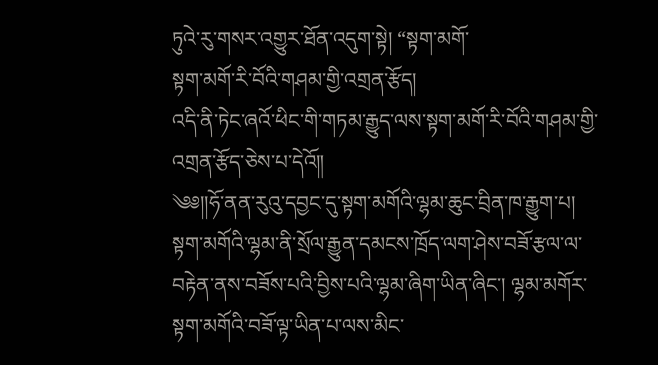ཏུའེ་རུ་གསར་འགྱུར་ཐོན་འདུག་སྟེ། “སྟག་མགོ་
སྟག་མགོ་རི་བོའི་གཤམ་གྱི་འགྲན་རྩོད།
འདི་ནི་ཏེང་ཞའོ་ཕིང་གི་གཏམ་རྒྱུད་ལས་སྟག་མགོ་རི་བོའི་གཤམ་གྱི་འགྲན་རྩོད་ཅེས་པ་དེའོ༎
༄༅།།ཧོ་ནན་རུའུ་དབྱང་དུ་སྟག་མགོའི་ལྷམ་ཆུང་བྲིན་ཁ་རྒྱུག་པ།
སྟག་མགོའི་ལྷམ་ནི་སྲོལ་རྒྱུན་དམངས་ཁྲོད་ལག་ཤེས་བཟོ་རྩལ་ལ་བརྟེན་ནས་བཟོས་པའི་བྱིས་པའི་ལྷམ་ཞིག་ཡིན་ཞིང་། ལྷམ་མགོར་སྟག་མགོའི་བཟོ་ལྟ་ཡིན་པ་ལས་མིང་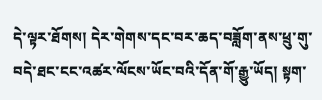དེ་ལྟར་ཐོགས། དེར་གེགས་དང་བར་ཆད་བཟློག་ནས་ཕྲུ་གུ་བདེ་ཐང་ངང་འཚར་ལོངས་ཡོང་བའི་དོན་གོ་རྒྱུ་ཡོད། སྟག་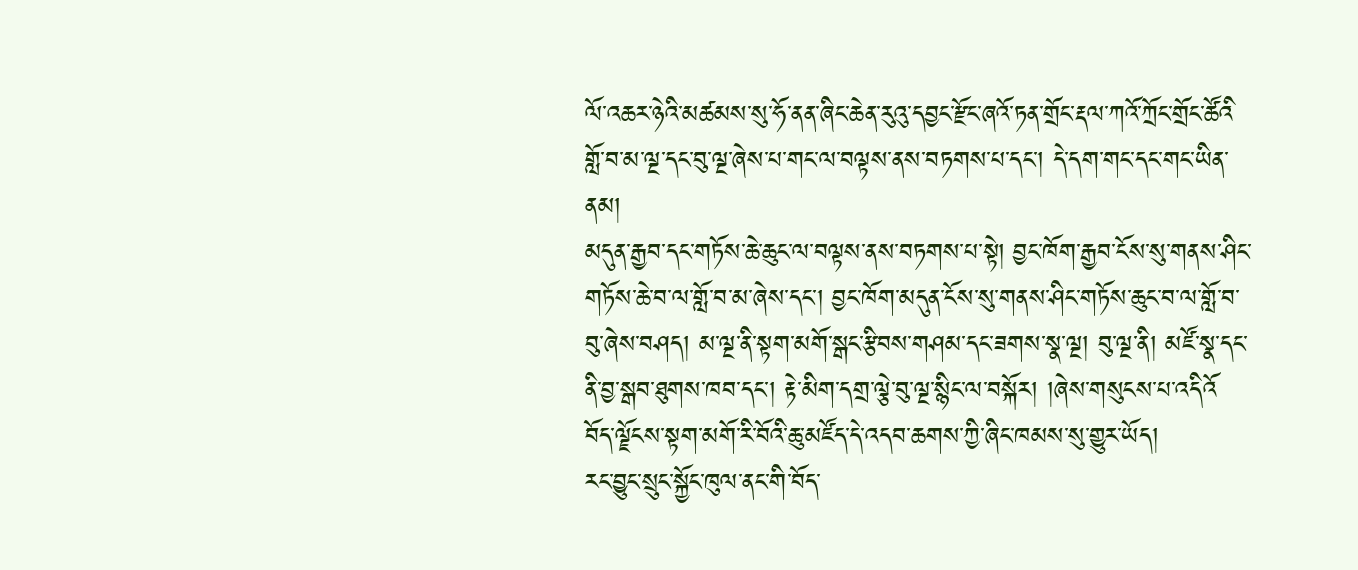ལོ་འཆར་ཉེའི་མཚམས་སུ་ཧོ་ནན་ཞིང་ཆེན་རུའུ་དབྱང་རྫོང་ཞའོ་ཏན་གྲོང་རྡལ་ཀའོ་ཀྲོང་གྲོང་ཚོའི
གློ་བ་མ་ལྔ་དང་བུ་ལྔ་ཞེས་པ་གང་ལ་བལྟས་ནས་བཏགས་པ་དང་། དེ་དག་གང་དང་གང་ཡིན་ནམ།
མདུན་རྒྱབ་དང་གཏོས་ཆེ་ཆུང་ལ་བལྟས་ནས་བཏགས་པ་སྟེ། བྱང་ཁོག་རྒྱབ་ངོས་སུ་གནས་ཤིང་གཏོས་ཆེ་བ་ལ་གློ་བ་མ་ཞེས་དང་། བྱང་ཁོག་མདུན་ངོས་སུ་གནས་ཤིང་གཏོས་ཆུང་བ་ལ་གློ་བ་བུ་ཞེས་བཤད། མ་ལྔ་ནི་སྟག་མགོ་སྒང་རྩིབས་གཤམ་དང་ཟགས་སྣ་ལྔ། བུ་ལྔ་ནི། མཛོ་སྣ་དང་ནི་བྱ་སྒབ་ཐུགས་ཁབ་དང་། རྟེ་མིག་དགྲ་ལྕེ་བུ་ལྔ་སྙིང་ལ་བསྐོར། །ཞེས་གསུངས་པ་འདིའོ
བོད་ལྗོངས་སྟག་མགོ་རི་བོའི་ཆུ་མཛོད་དེ་འདབ་ཆགས་ཀྱི་ཞིང་ཁམས་སུ་གྱུར་ཡོད།
རང་བྱུང་སྲུང་སྐྱོང་ཁུལ་ནང་གི་བོད་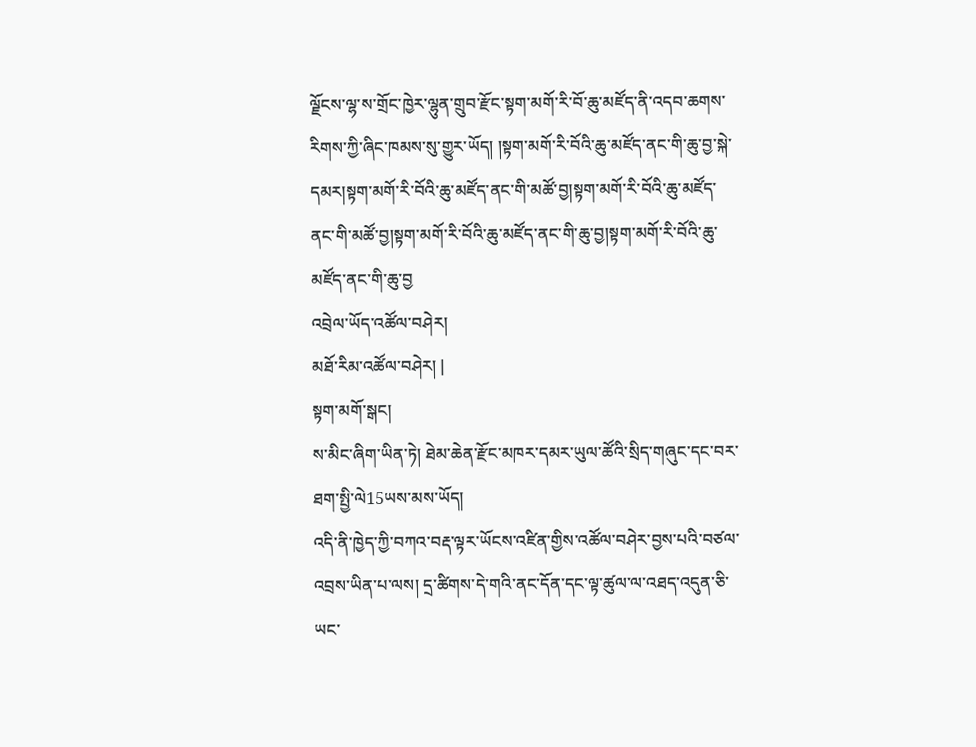ལྗོངས་ལྷ་ས་གྲོང་ཁྱེར་ལྷུན་གྲུབ་རྫོང་སྟག་མགོ་རི་བོ་ཆུ་མཛོད་ནི་འདབ་ཆགས་རིགས་ཀྱི་ཞིང་ཁམས་སུ་གྱུར་ཡོད། །སྟག་མགོ་རི་བོའི་ཆུ་མཛོད་ནང་གི་ཆུ་བྱ་སྐེ་དམར།སྟག་མགོ་རི་བོའི་ཆུ་མཛོད་ནང་གི་མཚོ་བྱ།སྟག་མགོ་རི་བོའི་ཆུ་མཛོད་ནང་གི་མཚོ་བྱ།སྟག་མགོ་རི་བོའི་ཆུ་མཛོད་ནང་གི་ཆུ་བྱ།སྟག་མགོ་རི་བོའི་ཆུ་མཛོད་ནང་གི་ཆུ་བྱ
འབྲེལ་ཡོད་འཚོལ་བཤེར།
མཐོ་རིམ་འཚོལ་བཤེར། |
སྟག་མགོ་སྒང།
ས་མིང་ཞིག་ཡིན་ཏེ། ཐེམ་ཆེན་རྫོང་མཁར་དམར་ཡུལ་ཚོའི་སྲིད་གཞུང་དང་བར་ཐག་སྤྱི་ལེ15ཡས་མས་ཡོད།
འདི་ནི་ཁྱེད་ཀྱི་བཀའ་བརྡ་ལྟར་ཡོངས་འཛིན་གྱིས་འཚོལ་བཤེར་བྱས་པའི་བཙལ་འབྲས་ཡིན་པ་ལས། དྲ་ཚིགས་དེ་གའི་ནང་དོན་དང་ལྟ་ཚུལ་ལ་འཐད་འདུན་ཅི་ཡང་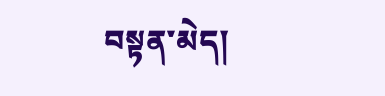བསྟན་མེད།